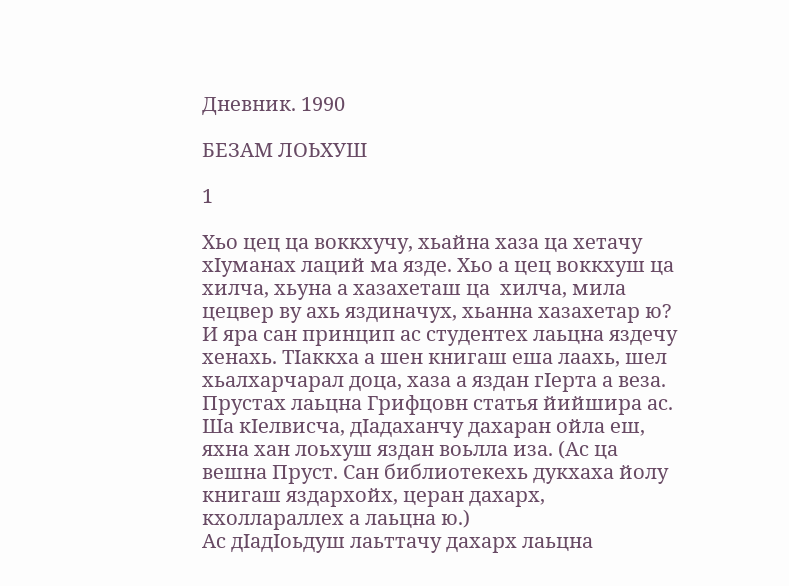Дневник. 1990

БЕЗАМ ЛОЬХУШ

1

Хьо цец ца воккхучу, хьайна хаза ца хетачу хIуманах лаций ма язде. Хьо а цец воккхуш ца хилча, хьуна а хазахеташ ца  хилча, мила цецвер ву ахь яздиначух, хьанна хазахетар ю?
И яра сан принцип ас студентех лаьцна яздечу хенахь. ТIаккха а шен книгаш еша лаахь, шел хьалхарчарал доца, хаза а яздан гIерта а веза.
Прустах лаьцна Грифцовн статья йийшира ас.
Ша кIелвисча, дIадаханчу дахаран ойла еш, яхна хан лоьхуш яздан воьлла иза. (Ас ца вешна Пруст. Сан библиотекехь дукхаха йолу книгаш яздархойх, церан дахарх, кхоллараллех а лаьцна ю.)
Ас дIадIоьдуш лаьттачу дахарх лаьцна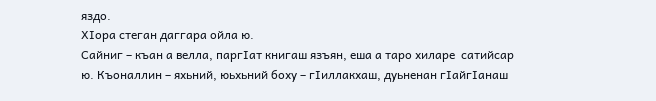яздо.
ХIора стеган даггара ойла ю.
Сайниг – къан а велла, паргIат книгаш язъян, еша а таро хиларе  сатийсар ю. Къоналлин – яхьний, юьхьний боху – гIиллакхаш, дуьненан гIайгIанаш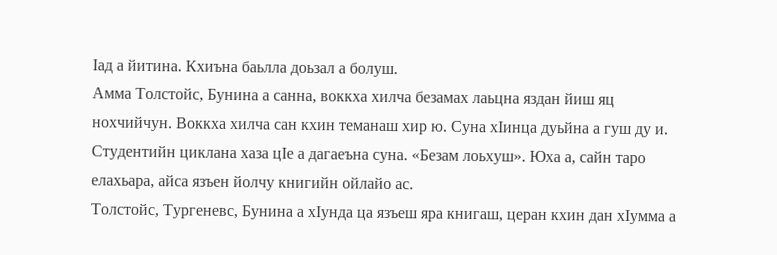Iад а йитина. Кхиъна баьлла доьзал а болуш.
Амма Толстойс, Бунина а санна, воккха хилча безамах лаьцна яздан йиш яц нохчийчун. Воккха хилча сан кхин теманаш хир ю. Суна хIинца дуьйна а гуш ду и.
Студентийн циклана хаза цIе а дагаеъна суна. «Безам лоьхуш». Юха а, сайн таро елахьара, айса язъен йолчу книгийн ойлайо ас.
Толстойс, Тургеневс, Бунина а хIунда ца язъеш яра книгаш, церан кхин дан хIумма а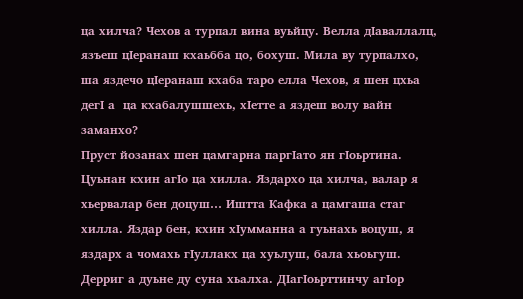ца хилча? Чехов а турпал вина вуьйцу. Велла дIаваллалц, язъеш цIеранаш кхаьбба цо, бохуш. Мила ву турпалхо, ша яздечо цIеранаш кхаба таро елла Чехов, я шен цхьа дегI а  ца кхабалушшехь, хIетте а яздеш волу вайн заманхо?
Пруст йозанах шен цамгарна паргIато ян гIоьртина.
Цуьнан кхин агIо ца хилла. Яздархо ца хилча, валар я хьервалар бен доцуш… Иштта Кафка а цамгаша стаг хилла. Яздар бен, кхин хIумманна а гуьнахь воцуш, я яздарх а чомахь гIуллакх ца хуьлуш, бала хьоьгуш.
Дерриг а дуьне ду суна хьалха. ДIагIоьрттинчу агIор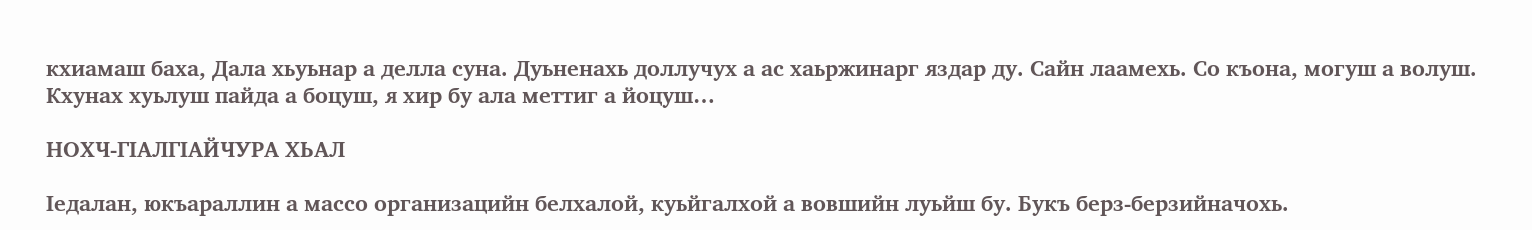кхиамаш баха, Дала хьуьнар а делла суна. Дуьненахь доллучух а ас хаьржинарг яздар ду. Сайн лаамехь. Со къона, могуш а волуш. Кхунах хуьлуш пайда а боцуш, я хир бу ала меттиг а йоцуш…

НОХЧ-ГIАЛГIАЙЧУРА ХЬАЛ

Iедалан, юкъараллин а массо организацийн белхалой, куьйгалхой а вовшийн луьйш бу. Букъ берз-берзийначохь.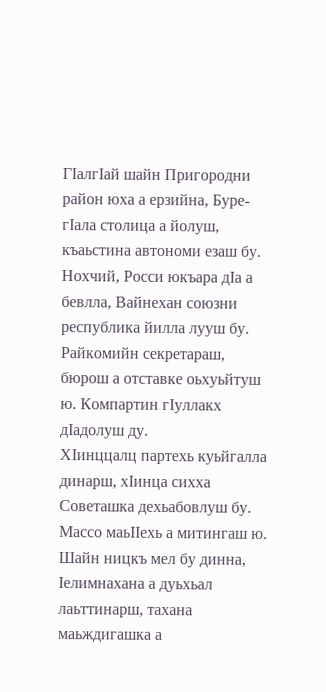ГIалгIай шайн Пригородни район юха а ерзийна, Буре-гIала столица а йолуш, къаьстина автономи езаш бу.
Нохчий, Росси юкъара дIа а бевлла, Вайнехан союзни республика йилла лууш бу. Райкомийн секретараш, бюрош а отставке оьхуьйтуш ю. Компартин гIуллакх дIадолуш ду.
ХIинццалц партехь куьйгалла динарш, хIинца сихха Советашка дехьабовлуш бу. Массо маьIIехь а митингаш ю.
Шайн ницкъ мел бу динна, Iелимнахана а дуьхьал лаьттинарш, тахана маьждигашка а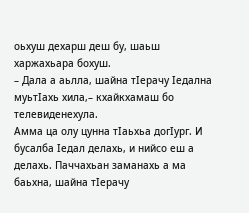оьхуш дехарш деш бу, шаьш харжахьара бохуш.
– Дала а аьлла, шайна тIерачу Iедална муьтIахь хила,– кхайкхамаш бо телевиденехула.
Амма ца олу цунна тIаьхьа догIург. И бусалба Iедал делахь, и нийсо еш а делахь. Паччахьан заманахь а ма баьхна, шайна тIерачу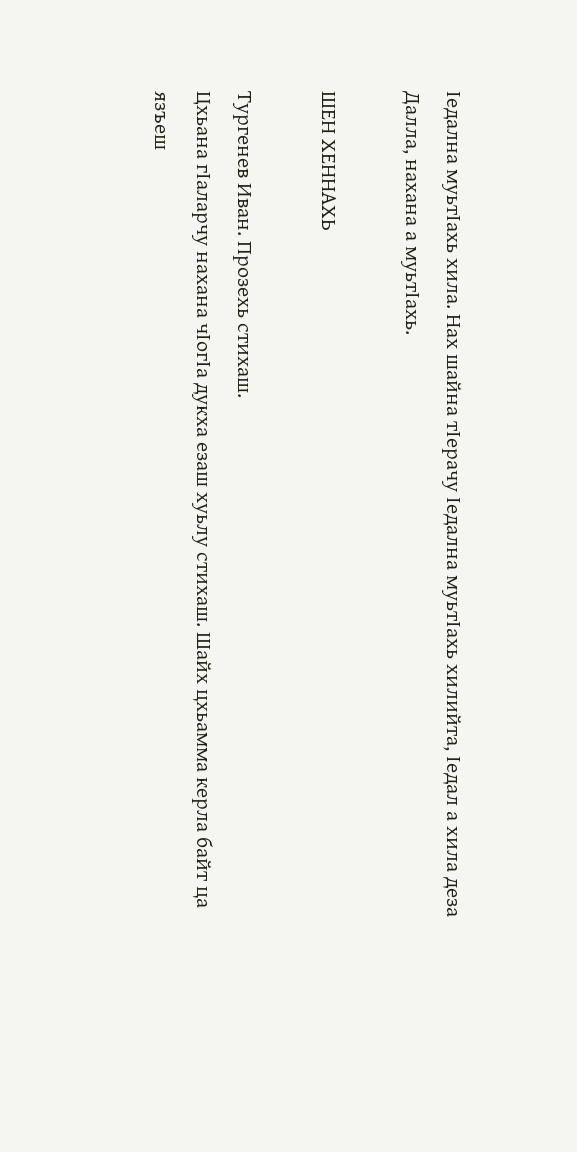Iедална муьтIахь хила. Нах шайна тIерачу Iедална муьтIахь хилийта, Iедал а хила деза Далла, нахана а муьтIахь.

ШЕН ХЕННАХЬ

Тургенев Иван. Прозехь стихаш.
Цхьана гIаларчу нахана чIогIа дукха езаш хуьлу стихаш. Шайх цхьамма керла байт ца язъеш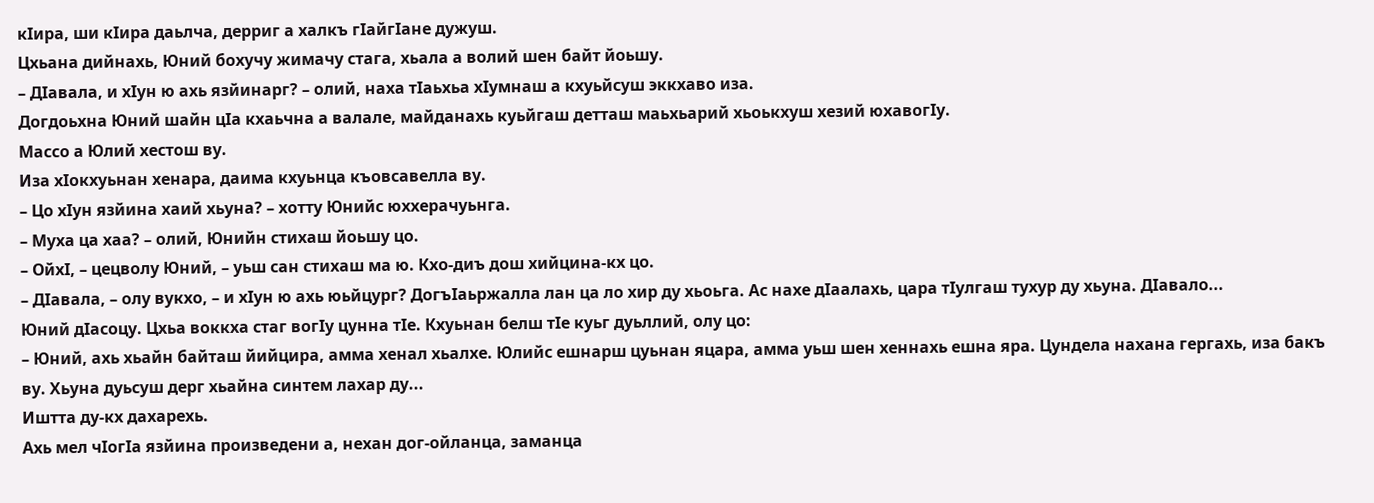кIира, ши кIира даьлча, дерриг а халкъ гIайгIане дужуш.
Цхьана дийнахь, Юний бохучу жимачу стага, хьала а волий шен байт йоьшу.
– ДIавала, и хIун ю ахь язйинарг? – олий, наха тIаьхьа хIумнаш а кхуьйсуш эккхаво иза.
Догдоьхна Юний шайн цIа кхаьчна а валале, майданахь куьйгаш детташ маьхьарий хьоькхуш хезий юхавогIу.
Массо а Юлий хестош ву.
Иза хIокхуьнан хенара, даима кхуьнца къовсавелла ву.
– Цо хIун язйина хаий хьуна? – хотту Юнийс юххерачуьнга.
– Муха ца хаа? – олий, Юнийн стихаш йоьшу цо.
– ОйхI, – цецволу Юний, – уьш сан стихаш ма ю. Кхо-диъ дош хийцина-кх цо.
– ДIавала, – олу вукхо, – и хIун ю ахь юьйцург? ДогъIаьржалла лан ца ло хир ду хьоьга. Ас нахе дIаалахь, цара тIулгаш тухур ду хьуна. ДIавало...
Юний дIасоцу. Цхьа воккха стаг вогIу цунна тIе. Кхуьнан белш тIе куьг дуьллий, олу цо:
– Юний, ахь хьайн байташ йийцира, амма хенал хьалхе. Юлийс ешнарш цуьнан яцара, амма уьш шен хеннахь ешна яра. Цундела нахана гергахь, иза бакъ ву. Хьуна дуьсуш дерг хьайна синтем лахар ду...
Иштта ду-кх дахарехь.
Ахь мел чIогIа язйина произведени а, нехан дог-ойланца, заманца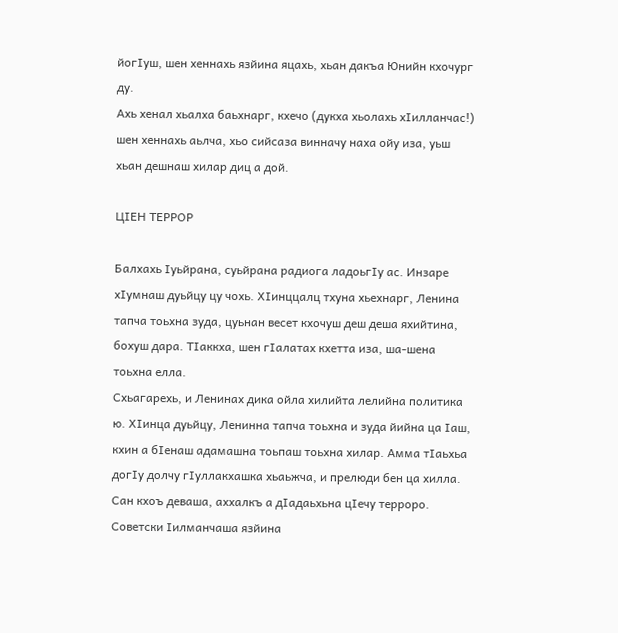йогIуш, шен хеннахь язйина яцахь, хьан дакъа Юнийн кхочург ду.
Ахь хенал хьалха баьхнарг, кхечо (дукха хьолахь хIилланчас!) шен хеннахь аьлча, хьо сийсаза винначу наха ойу иза, уьш хьан дешнаш хилар диц а дой.

ЦIЕН ТЕРРОР

Балхахь Iуьйрана, суьйрана радиога ладоьгIу ас. Инзаре хIумнаш дуьйцу цу чохь. ХIинццалц тхуна хьехнарг, Ленина тапча тоьхна зуда, цуьнан весет кхочуш деш деша яхийтина, бохуш дара. ТIаккха, шен гIалатах кхетта иза, ша-шена тоьхна елла.
Схьагарехь, и Ленинах дика ойла хилийта лелийна политика ю. ХIинца дуьйцу, Ленинна тапча тоьхна и зуда йийна ца Iаш, кхин а бIенаш адамашна тоьпаш тоьхна хилар. Амма тIаьхьа догIу долчу гIуллакхашка хьаьжча, и прелюди бен ца хилла.
Сан кхоъ деваша, аххалкъ а дIадаьхьна цIечу терроро.
Советски Iилманчаша язйина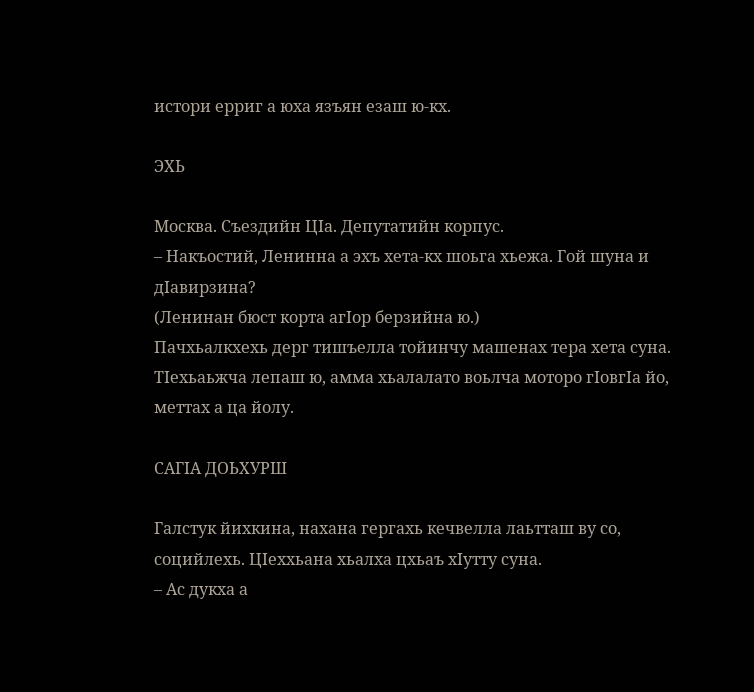истори ерриг а юха язъян езаш ю-кх.

ЭХЬ

Москва. Съездийн ЦIа. Депутатийн корпус.
– Накъостий, Ленинна а эхъ хета-кх шоьга хьежа. Гой шуна и дIавирзина?
(Ленинан бюст корта агIор берзийна ю.)
Пачхьалкхехь дерг тишъелла тойинчу машенах тера хета суна. ТIехьаьжча лепаш ю, амма хьалалато воьлча моторо гIовгIа йо, меттах а ца йолу.

САГIА ДОЬХУРШ

Галстук йихкина, нахана гергахь кечвелла лаьтташ ву со, социйлехь. ЦIеххьана хьалха цхьаъ хIутту суна.
– Ас дукха а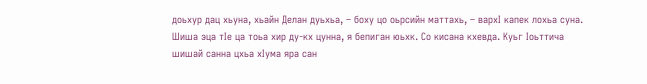доьхур дац хьуна, хьайн Делан дуьхьа, – боху цо оьрсийн маттахь, – вархI капек лохьа суна.
Шиша эца тIе ца тоьа хир ду-кх цунна, я бепиган юьхк. Со кисана кхевда. Куьг Iоьттича шишай санна цхьа хIума яра сан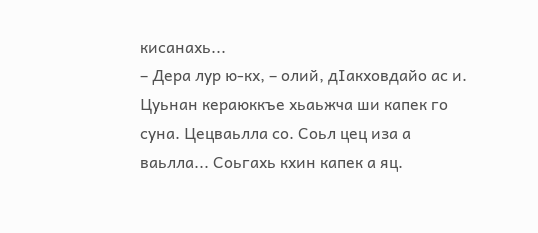кисанахь...
– Дера лур ю-кх, – олий, дIакховдайо ас и.
Цуьнан кераюккъе хьаьжча ши капек го суна. Цецваьлла со. Соьл цец иза а ваьлла... Соьгахь кхин капек а яц.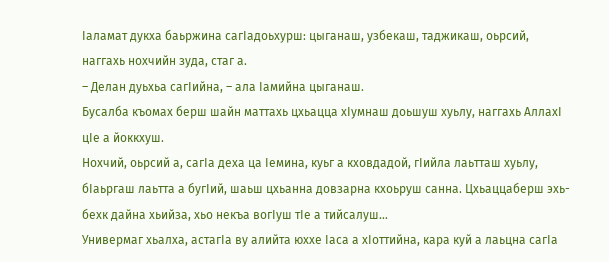Iаламат дукха баьржина сагIадоьхурш: цыганаш, узбекаш, таджикаш, оьрсий, наггахь нохчийн зуда, стаг а.
– Делан дуьхьа сагIийна, – ала Iамийна цыганаш.
Бусалба къомах берш шайн маттахь цхьацца хIумнаш доьшуш хуьлу, наггахь АллахI цIе а йоккхуш.
Нохчий, оьрсий а, сагIа деха ца Iемина, куьг а кховдадой, гIийла лаьтташ хуьлу, бIаьргаш лаьтта а бугIий, шаьш цхьанна довзарна кхоьруш санна. Цхьаццаберш эхь-бехк дайна хьийза, хьо некъа вогIуш тIе а тийсалуш…
Универмаг хьалха, астагIа ву алийта юххе Iаса а хIоттийна, кара куй а лаьцна сагIа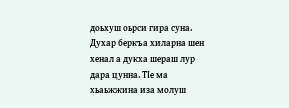доьхуш оьрси гира суна. Духар беркъа хиларна шен хенал а дукха шераш лур дара цунна. ТIе ма хьаьжжина иза молуш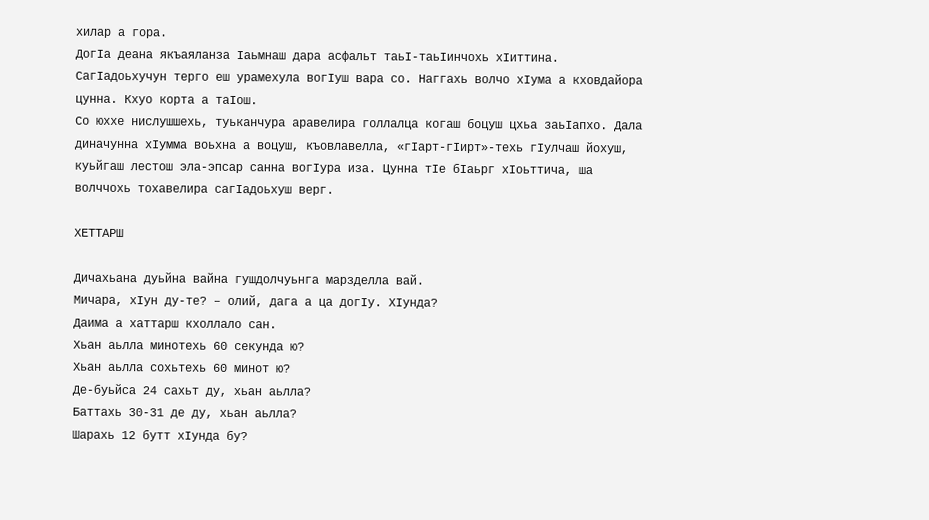хилар а гора.
ДогIа деана якъаяланза Iаьмнаш дара асфальт таьI-таьIинчохь хIиттина. СагIадоьхучун терго еш урамехула вогIуш вара со. Наггахь волчо хIума а кховдайора цунна. Кхуо корта а таIош.
Со юххе нислушшехь, туьканчура аравелира голлалца когаш боцуш цхьа заьIапхо. Дала диначунна хIумма воьхна а воцуш, къовлавелла, «гIарт-гIирт»-техь гIулчаш йохуш, куьйгаш лестош эла-эпсар санна вогIура иза. Цунна тIе бIаьрг хIоьттича, ша волччохь тохавелира сагIадоьхуш верг.

ХЕТТАРШ

Дичахьана дуьйна вайна гушдолчуьнга марзделла вай.
Мичара, хIун ду-те? – олий, дага а ца догIу. ХIунда?
Даима а хаттарш кхоллало сан.
Хьан аьлла минотехь 60 секунда ю?
Хьан аьлла сохьтехь 60 минот ю?
Де-буьйса 24 сахьт ду, хьан аьлла?
Баттахь 30-31 де ду, хьан аьлла?
Шарахь 12 бутт хIунда бу?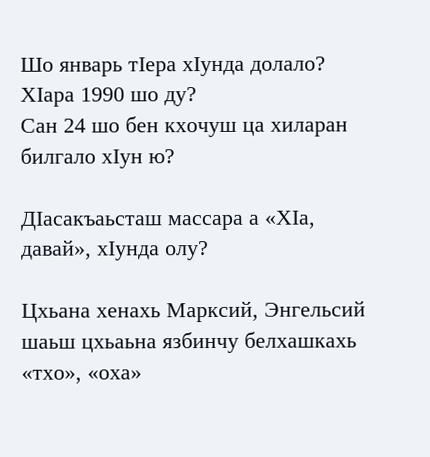Шо январь тIера хIунда долало?
ХIара 1990 шо ду?
Сан 24 шо бен кхочуш ца хиларан билгало хIун ю?

ДIасакъаьсташ массара а «ХIа, давай», хIунда олу?

Цхьана хенахь Марксий, Энгельсий шаьш цхьаьна язбинчу белхашкахь «тхо», «оха»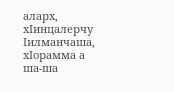аларх, хIинцалерчу Iилманчаша, хIорамма а ша-ша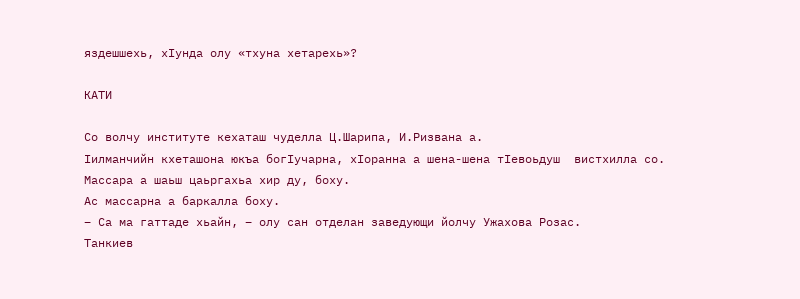яздешшехь, хIунда олу «тхуна хетарехь»?

КАТИ

Со волчу институте кехаташ чуделла Ц.Шарипа, И.Ризвана а.
Iилманчийн кхеташона юкъа богIучарна, хIоранна а шена-шена тIевоьдуш  вистхилла со.
Массара а шаьш цаьргахьа хир ду, боху.
Ас массарна а баркалла боху.
– Са ма гаттаде хьайн, – олу сан отделан заведующи йолчу Ужахова Розас.
Танкиев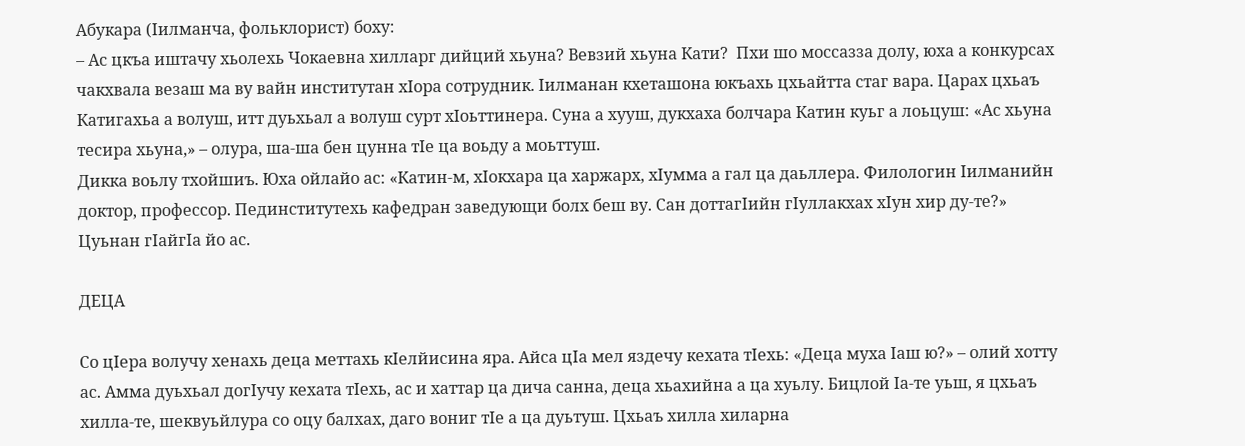Абукара (Iилманча, фольклорист) боху:
– Ас цкъа иштачу хьолехь Чокаевна хилларг дийций хьуна? Вевзий хьуна Кати?  Пхи шо моссазза долу, юха а конкурсах чакхвала везаш ма ву вайн институтан хIора сотрудник. Iилманан кхеташона юкъахь цхьайтта стаг вара. Царах цхьаъ Катигахьа а волуш, итт дуьхьал а волуш сурт хIоьттинера. Суна а хууш, дукхаха болчара Катин куьг а лоьцуш: «Ас хьуна тесира хьуна,» – олура, ша-ша бен цунна тIе ца воьду а моьттуш.
Дикка воьлу тхойшиъ. Юха ойлайо ас: «Катин-м, хIокхара ца харжарх, хIумма а гал ца даьллера. Филологин Iилманийн доктор, профессор. Пединститутехь кафедран заведующи болх беш ву. Сан доттагIийн гIуллакхах хIун хир ду-те?»
Цуьнан гIайгIа йо ас.

ДЕЦА

Со цIера волучу хенахь деца меттахь кIелйисина яра. Айса цIа мел яздечу кехата тIехь: «Деца муха Iаш ю?» – олий хотту ас. Амма дуьхьал догIучу кехата тIехь, ас и хаттар ца дича санна, деца хьахийна а ца хуьлу. Бицлой Iа-те уьш, я цхьаъ хилла-те, шеквуьйлура со оцу балхах, даго вониг тIе а ца дуьтуш. Цхьаъ хилла хиларна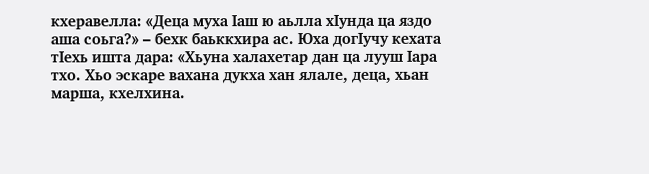кхеравелла: «Деца муха Iаш ю аьлла хIунда ца яздо аша соьга?» – бехк баьккхира ас. Юха догIучу кехата тIехь ишта дара: «Хьуна халахетар дан ца лууш Iара тхо. Хьо эскаре вахана дукха хан ялале, деца, хьан марша, кхелхина.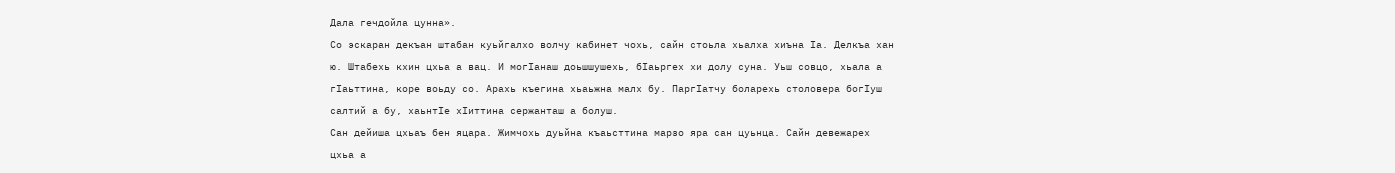Дала гечдойла цунна».
Со эскаран декъан штабан куьйгалхо волчу кабинет чохь, сайн стоьла хьалха хиъна Iа. Делкъа хан ю. Штабехь кхин цхьа а вац. И могIанаш доьшшушехь, бIаьргех хи долу суна. Уьш совцо, хьала а гIаьттина, коре воьду со. Арахь къегина хьаьжна малх бу. ПаргIатчу боларехь столовера богIуш салтий а бу, хаьнтIе хIиттина сержанташ а болуш.
Сан дейиша цхьаъ бен яцара. Жимчохь дуьйна къаьсттина марзо яра сан цуьнца. Сайн девежарех цхьа а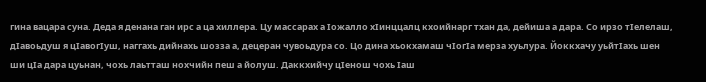гина вацара суна. Деда я денана ган ирс а ца хиллера. Цу массарах а Iожалло хIинццалц кхоийнарг тхан да, дейиша а дара. Со ирзо тIелелаш, дIавоьдуш я цIавогIуш, наггахь дийнахь шозза а, децеран чувоьдура со. Цо дина хьокхамаш чIогIа мерза хуьлура. Йоккхачу уьйтIахь шен ши цIа дара цуьнан, чохь лаьтташ нохчийн пеш а йолуш. Даккхийчу цIенош чохь Iаш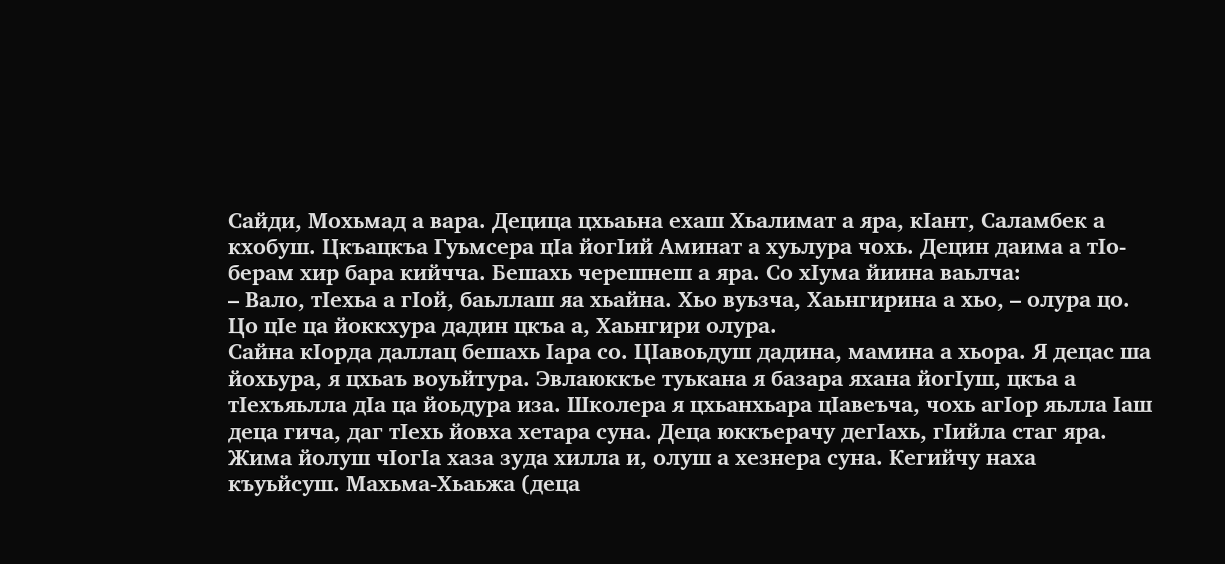Сайди, Мохьмад а вара. Децица цхьаьна ехаш Хьалимат а яра, кIант, Саламбек а кхобуш. Цкъацкъа Гуьмсера цIа йогIий Аминат а хуьлура чохь. Децин даима а тIо-берам хир бара кийчча. Бешахь черешнеш а яра. Со хIума йиина ваьлча:
– Вало, тIехьа а гIой, баьллаш яа хьайна. Хьо вуьзча, Хаьнгирина а хьо, – олура цо.
Цо цIе ца йоккхура дадин цкъа а, Хаьнгири олура.
Сайна кIорда даллац бешахь Iара со. ЦIавоьдуш дадина, мамина а хьора. Я децас ша йохьура, я цхьаъ воуьйтура. Эвлаюккъе туькана я базара яхана йогIуш, цкъа а тIехъяьлла дIа ца йоьдура иза. Школера я цхьанхьара цIавеъча, чохь агIор яьлла Iаш деца гича, даг тIехь йовха хетара суна. Деца юккъерачу дегIахь, гIийла стаг яра. Жима йолуш чIогIа хаза зуда хилла и, олуш а хезнера суна. Кегийчу наха къуьйсуш. Махьма-Хьаьжа (деца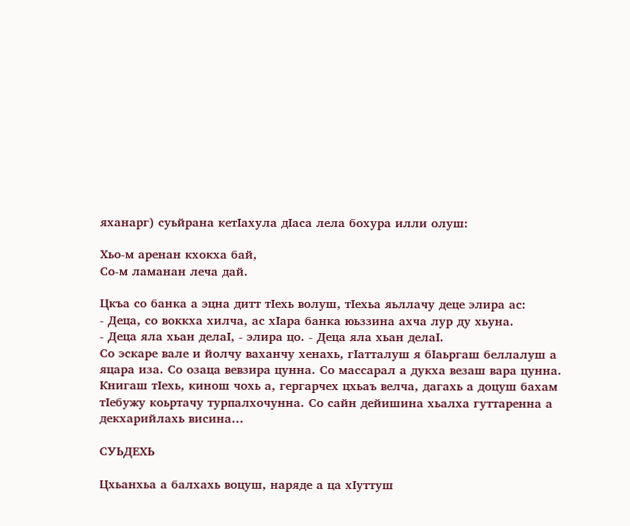яханарг) суьйрана кетIахула дIаса лела бохура илли олуш:

Хьо-м аренан кхокха бай,
Со-м ламанан леча дай.

Цкъа со банка а эцна дитт тIехь волуш, тIехьа яьллачу деце элира ас:
- Деца, со воккха хилча, ас хIара банка юьззина ахча лур ду хьуна.
- Деца яла хьан делаI, - элира цо. - Деца яла хьан делаI.
Со эскаре вале и йолчу ваханчу хенахь, гIатталуш я бIаьргаш беллалуш а яцара иза. Со озаца вевзира цунна. Со массарал а дукха везаш вара цунна.
Книгаш тIехь, кинош чохь а, гергарчех цхьаъ велча, дагахь а доцуш бахам тIебужу коьртачу турпалхочунна. Со сайн дейишина хьалха гуттаренна а декхарийлахь висина…

СУЬДЕХЬ

Цхьанхьа а балхахь воцуш, наряде а ца хIуттуш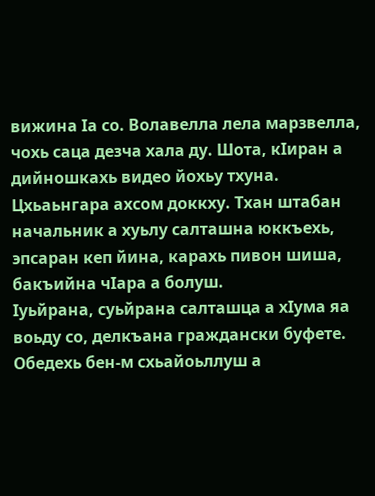вижина Iа со. Волавелла лела марзвелла, чохь саца дезча хала ду. Шота, кIиран а дийношкахь видео йохьу тхуна. Цхьаьнгара ахсом доккху. Тхан штабан начальник а хуьлу салташна юккъехь, эпсаран кеп йина, карахь пивон шиша, бакъийна чIара а болуш.
Iуьйрана, суьйрана салташца а хIума яа воьду со, делкъана граждански буфете. Обедехь бен-м схьайоьллуш а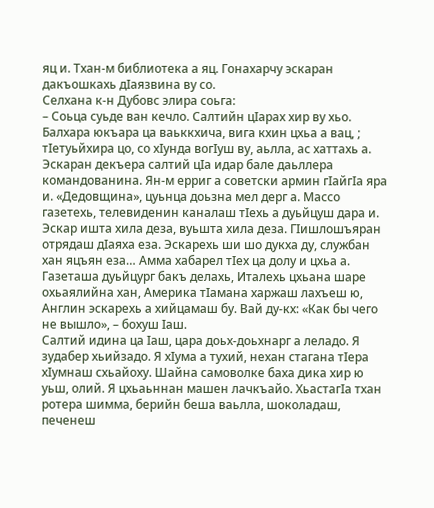яц и. Тхан-м библиотека а яц. Гонахарчу эскаран дакъошкахь дIаязвина ву со.
Селхана к-н Дубовс элира соьга:
– Соьца суьде ван кечло. Салтийн цIарах хир ву хьо. Балхара юкъара ца ваьккхича, вига кхин цхьа а вац, ; тIетуьйхира цо, со хIунда вогIуш ву, аьлла, ас хаттахь а.
Эскаран декъера салтий цIа идар бале даьллера командованина. Ян-м ерриг а советски армин гIайгIа яра и. «Дедовщина», цуьнца доьзна мел дерг а. Массо газетехь, телевиденин каналаш тIехь а дуьйцуш дара и. Эскар ишта хила деза, вуьшта хила деза. ГIишлошъяран отрядаш дIаяха еза. Эскарехь ши шо дукха ду, службан хан яцъян еза… Амма хабарел тIех ца долу и цхьа а. Газеташа дуьйцург бакъ делахь, Италехь цхьана шаре охьаялийна хан, Америка тIамана харжаш лахъеш ю, Англин эскарехь а хийцамаш бу. Вай ду-кх: «Как бы чего не вышло», – бохуш Iаш.
Салтий идина ца Iаш, цара доьх-доьхнарг а леладо. Я зудабер хьийзадо. Я хIума а тухий, нехан стагана тIера хIумнаш схьайоху. Шайна самоволке баха дика хир ю уьш, олий. Я цхьаьннан машен лачкъайо. ХьастагIа тхан ротера шимма, берийн беша ваьлла, шоколадаш, печенеш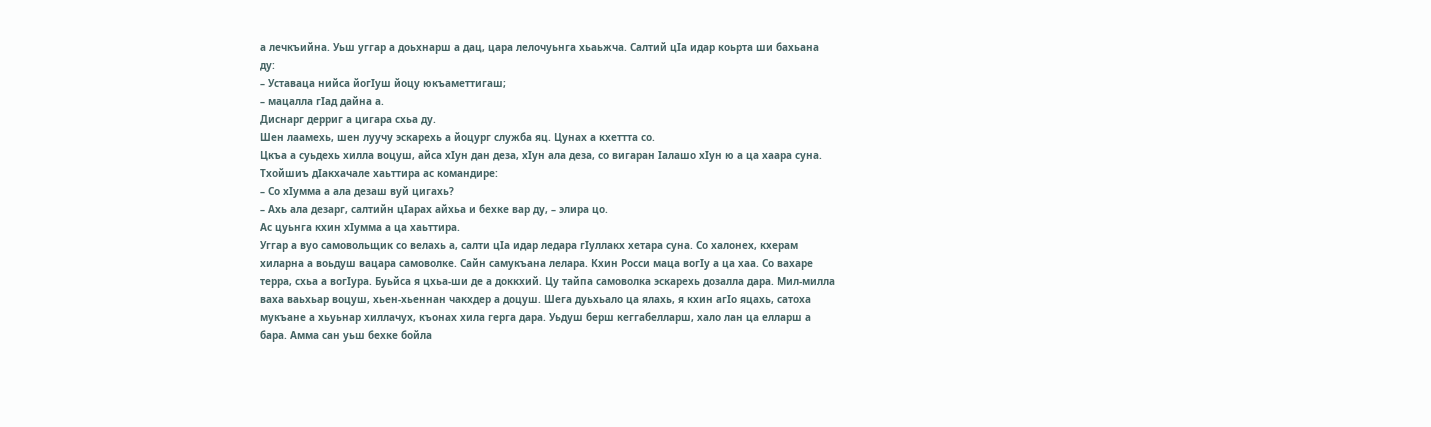а лечкъийна. Уьш уггар а доьхнарш а дац, цара лелочуьнга хьаьжча. Салтий цIа идар коьрта ши бахьана ду:
– Уставаца нийса йогIуш йоцу юкъаметтигаш;
– мацалла гIад дайна а.
Диснарг дерриг а цигара схьа ду.
Шен лаамехь, шен луучу эскарехь а йоцург служба яц. Цунах а кхеттта со.
Цкъа а суьдехь хилла воцуш, айса хIун дан деза, хIун ала деза, со вигаран Iалашо хIун ю а ца хаара суна. Тхойшиъ дIакхачале хаьттира ас командире:
– Со хIумма а ала дезаш вуй цигахь?
– Ахь ала дезарг, салтийн цIарах айхьа и бехке вар ду, – элира цо.
Ас цуьнга кхин хIумма а ца хаьттира.
Уггар а вуо самовольщик со велахь а, салти цIа идар ледара гIуллакх хетара суна. Со халонех, кхерам хиларна а воьдуш вацара самоволке. Сайн самукъана лелара. Кхин Росси маца вогIу а ца хаа. Со вахаре терра, схьа а вогIура. Буьйса я цхьа-ши де а доккхий. Цу тайпа самоволка эскарехь дозалла дара. Мил-милла ваха ваьхьар воцуш, хьен-хьеннан чакхдер а доцуш. Шега дуьхьало ца ялахь, я кхин агIо яцахь, сатоха мукъане а хьуьнар хиллачух, къонах хила герга дара. Уьдуш берш кеггабелларш, хало лан ца елларш а бара. Амма сан уьш бехке бойла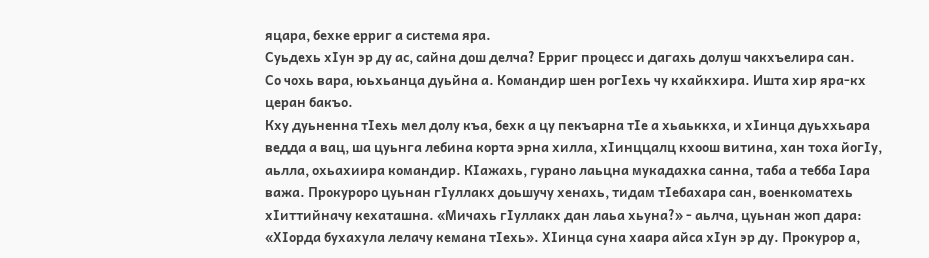яцара, бехке ерриг а система яра.
Суьдехь хIун эр ду ас, сайна дош делча? Ерриг процесс и дагахь долуш чакхъелира сан.
Со чохь вара, юьхьанца дуьйна а. Командир шен рогIехь чу кхайкхира. Ишта хир яра-кх церан бакъо.
Кху дуьненна тIехь мел долу къа, бехк а цу пекъарна тIе а хьаьккха, и хIинца дуьххьара ведда а вац, ша цуьнга лебина корта эрна хилла, хIинццалц кхоош витина, хан тоха йогIу, аьлла, охьахиира командир. КIажахь, гурано лаьцна мукадахка санна, таба а тебба Iара важа. Прокуроро цуьнан гIуллакх доьшучу хенахь, тидам тIебахара сан, военкоматехь хIиттийначу кехаташна. «Мичахь гIуллакх дан лаьа хьуна?» - аьлча, цуьнан жоп дара: «ХIорда бухахула лелачу кемана тIехь». ХIинца суна хаара айса хIун эр ду. Прокурор а,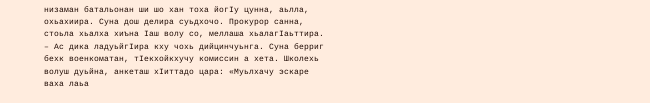низаман батальонан ши шо хан тоха йогIу цунна, аьлла, охьахиира. Суна дош делира суьдхочо. Прокурор санна, стоьла хьалха хиъна Iаш волу со, меллаша хьалагIаьттира.
– Ас дика ладуьйгIира кху чохь дийцинчуьнга. Суна берриг бехк военкоматан, тIекхойкхучу комиссин а хета. Школехь волуш дуьйна, анкеташ хIиттадо цара: «Муьлхачу эскаре ваха лаьа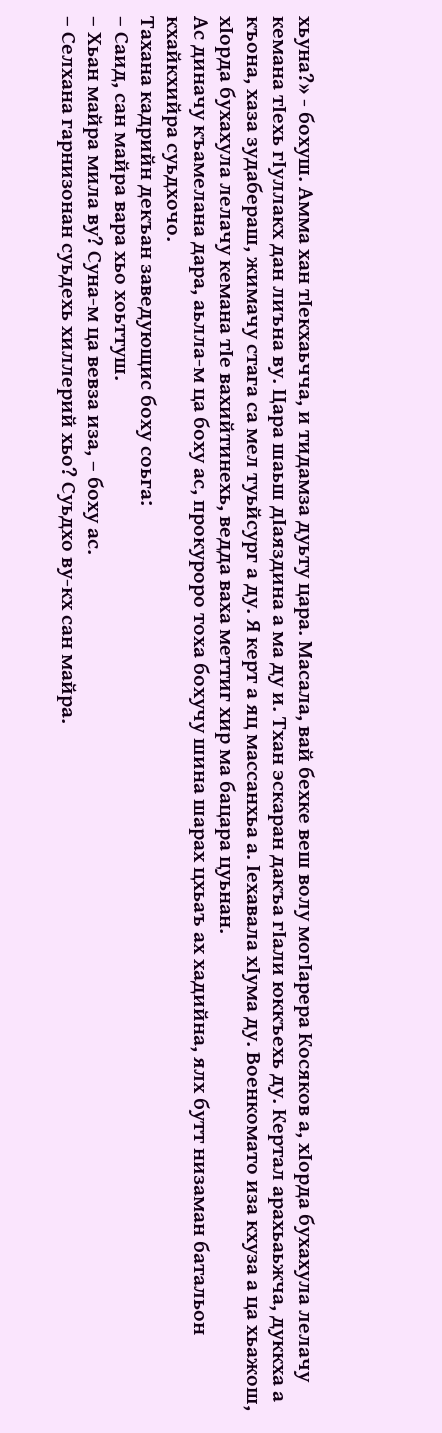хьуна?» - бохуш. Амма хан тIекхаьчча, и тидамза дуьту цара. Масала, вай бехке веш волу могIарера Косяков а, хIорда бухахула лелачу кемана тIехь гIуллакх дан лиъна ву. Цара шаьш дIаяздина а ма ду и. Тхан эскаран дакъа гIали юккъехь ду. Кертал арахьаьжча, дуккха а къона, хаза зудабераш, жимачу стага са мел туьйсург а ду. Я керт а яц массанхьа а. Iехавала хIума ду. Военкомато иза кхуза а ца хьажош, хIорда бухахула лелачу кемана тIе вахийтинехь, ведда ваха меттиг хир ма бацара цуьнан.
Ас диначу къамелана дара, аьлла-м ца боху ас, прокуроро тоха бохучу шина шарах цхьаъ ах хадийна, ялх бутт низаман батальон кхайкхийра суьдхочо.
Тахана кадрийн декъан заведующис боху соьга:
– Саид, сан майра вара хьо хоьттуш.
– Хьан майра мила ву? Суна-м ца вевза иза, – боху ас.
– Селхана гарнизонан суьдехь хиллерий хьо? Суьдхо ву-кх сан майра.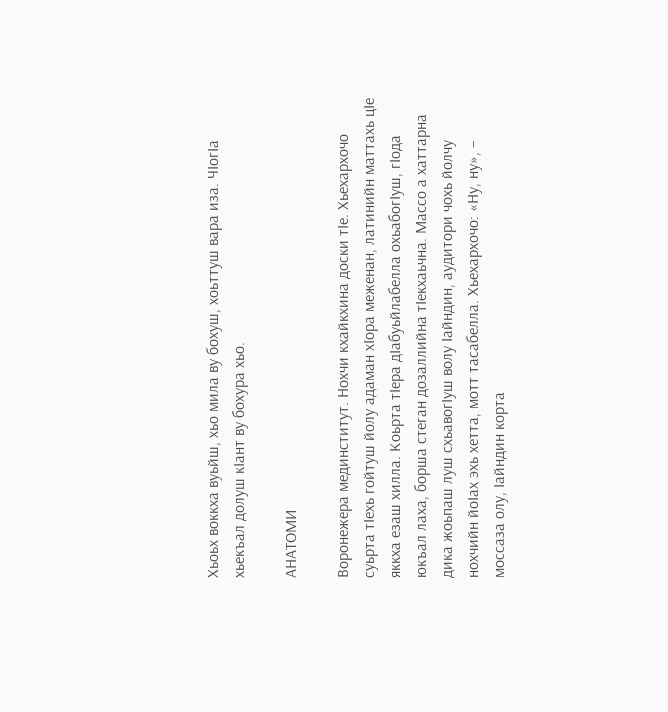Хьоьх воккха вуьйш, хьо мила ву бохуш, хоьттуш вара иза. ЧIогIа хьекъал долуш кIант ву бохура хьо.

АНАТОМИ

Воронежера мединститут. Нохчи кхайкхина доски тIе. Хьехархочо суьрта тIехь гойтуш йолу адаман хIора меженан, латинийн маттахь цIе яккха езаш хилла. Коьрта тIера дIабуьйлабелла охьабогIуш, гIода юкъал лаха, борша стеган дозаллийна тIекхаьчна. Массо а хаттарна дика жоьпаш луш схьавогIуш волу Iайндин, аудитори чохь йолчу нохчийн йоIах эхь хетта, мотт тасабелла. Хьехархочо: «Ну, ну», – моссаза олу, Iайндин корта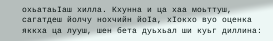охьатаьIаш хилла. Кхунна и ца хаа моьттуш, сагатдеш йолчу нохчийн йоIа, хIокхо вуо оценка яккха ца лууш, шен бета дуьхьал ши куьг диллина: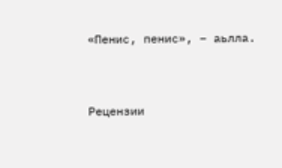«Пенис, пенис», – аьлла.


Рецензии